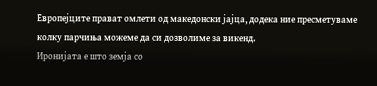Европејците прават омлети од македонски јајца, додека ние пресметуваме колку парчиња можеме да си дозволиме за викенд.
Иронијата е што земја со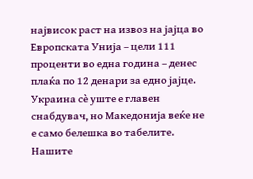највисок раст на извоз на јајца во Европската Унија – цели 111 проценти во една година – денес плаќа по 12 денари за едно јајце.
Украина сè уште е главен снабдувач, но Македонија веќе не е само белешка во табелите. Нашите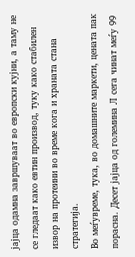јајца одамна завршуваат во европски кујни, а таму не се гледаат како евтин производ, туку како стабилен извор на протеини во време кога и храната стана стратегија.
Во меѓувреме, тука, во домашните маркети, цената пак порасна. Десет јајца од големина Л сега чинат меѓу 99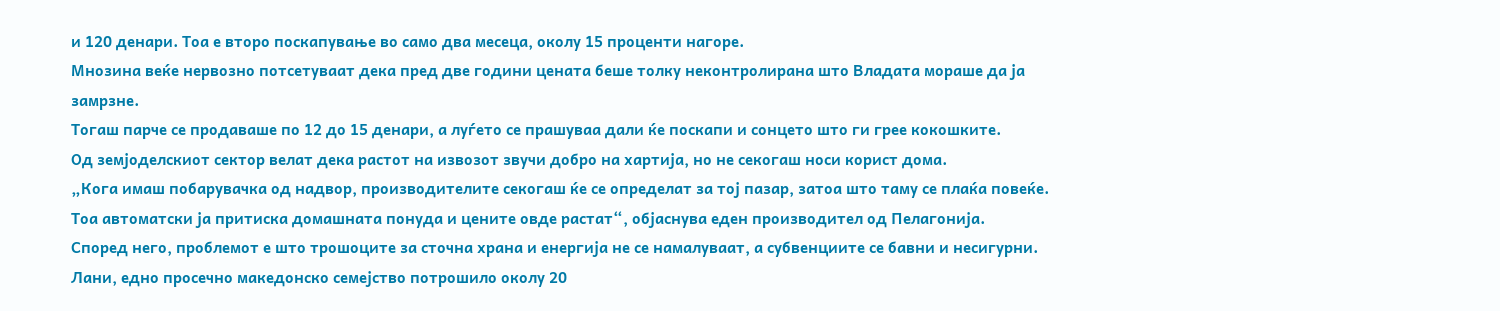и 120 денари. Тоа е второ поскапување во само два месеца, околу 15 проценти нагоре.
Мнозина веќе нервозно потсетуваат дека пред две години цената беше толку неконтролирана што Владата мораше да ја замрзне.
Тогаш парче се продаваше по 12 до 15 денари, а луѓето се прашуваа дали ќе поскапи и сонцето што ги грее кокошките.
Од земјоделскиот сектор велат дека растот на извозот звучи добро на хартија, но не секогаш носи корист дома.
„Кога имаш побарувачка од надвор, производителите секогаш ќе се определат за тој пазар, затоа што таму се плаќа повеќе. Тоа автоматски ја притиска домашната понуда и цените овде растат“, објаснува еден производител од Пелагонија.
Според него, проблемот е што трошоците за сточна храна и енергија не се намалуваат, а субвенциите се бавни и несигурни.
Лани, едно просечно македонско семејство потрошило околу 20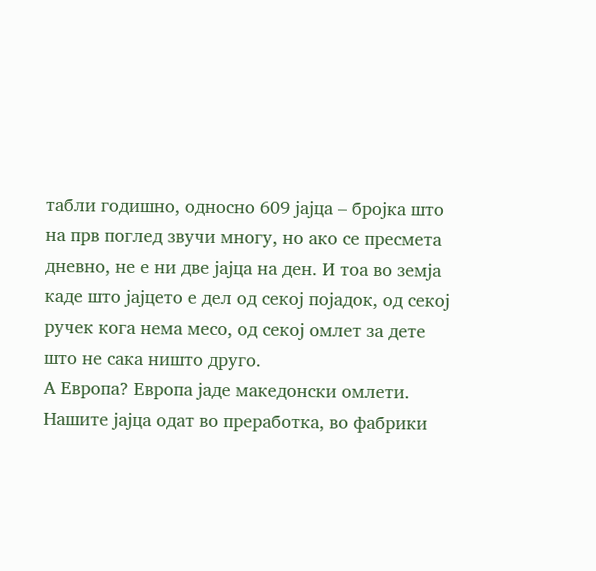табли годишно, односно 609 јајца – бројка што на прв поглед звучи многу, но ако се пресмета дневно, не е ни две јајца на ден. И тоа во земја каде што јајцето е дел од секој појадок, од секој ручек кога нема месо, од секој омлет за дете што не сака ништо друго.
А Европа? Европа јаде македонски омлети. Нашите јајца одат во преработка, во фабрики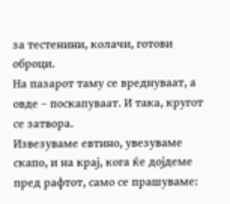за тестенини, колачи, готови оброци.
На пазарот таму се вреднуваат, а овде – поскапуваат. И така, кругот се затвора.
Извезуваме евтино, увезуваме скапо, и на крај, кога ќе дојдеме пред рафтот, само се прашуваме: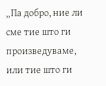„Па добро, ние ли сме тие што ги произведуваме, или тие што ги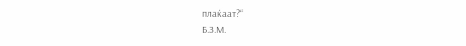плаќаат?“
Б.З.М.